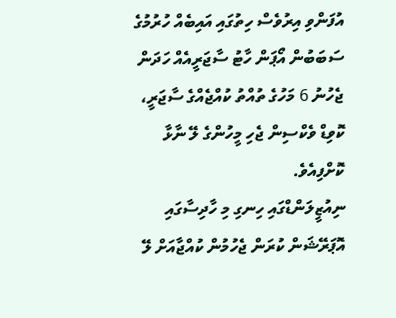އުފަންވި އިރުވެސް ހިތުގައި އައިބެއް ހުރުމުގެ ސަބަބުން އޯޕަން ހާޓު ސާޖަރީއެއް ހަދަން ޖެހުނު 6 މަހުގެ ތުއްތު ކުއްޖެއްގެ ސާޖަރީ، ކޮވިޑް ވެކްސިން ޖެހި މީހުންގެ ލޭ ނާޅާ ކޮށްފިއެވެ.
ނިއުޒީލަންޑްގައި ހިނގި މި ހާދިސާގައި އޮޕަރޭޝަން ކުރަން ޖެހުމުން ކުއްޖާއަށް ލޭ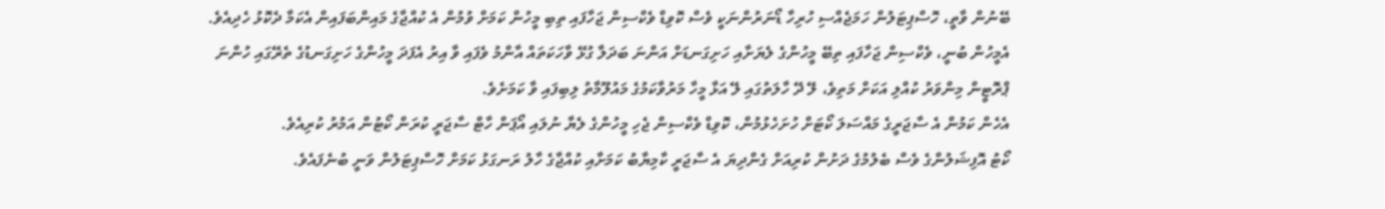ބޭނުން ވާތީ، ހޮސްޕިޓަލުން ހަމަޖެއްސި ހުރިހާ ޑޯނަރުންނަކީ ވެސް ކޮވިޑް ވެކްސިން ޖަހާފައި ތިބި މީހުން ކަމަށް ވުމުން އެ ކުއްޖާގެ މައިންބަފައިން އެކަމާ ދެކޮޅު ހެދިއެވެ. އެމީހުން ބުނީ، ވެކްސިން ޖަހާފައި ތިބޭ މީހުންގެ ލެޔަށާއި ހަށިގަނޑަށް އަންނަ ބަދަލާ ގުޅޭ ވާހަކަތައް އާންމު ވެފައި ވާ އިރު އެފަދަ މީހުންގެ ހަށިގަނޑުގެ ތެރޭގައި ހުންނަ ޕްރޮޓީން މިންވަރު ކުއްލި އަކަށް މަތިވެ، ލޭ ދޭ ހާލަތުގައި ލޭ އަޅާ މީހާ މަރުވާކަމުގެ މައުލޫމާތު ލިބިފައި ވާ ކަމަށެވެ.
އެހެން ކަމުން އެ ސާޖަރީގެ މައްސަލަ ކޯޓަށް ހުށަހެޅުމުން، ކޮވިޑް ވެކްސިން ޖެހި މީހުންގެ ލެޔާ ނުލައި އޯޕަން ހާޓް ސާޖަރީ ކުރަން ކޯޓުން އަމުރު ކުރިއެވެ.
ކޯޓު އޮފިޝަލުންގެ ވެސް ބެލުމުގެ ދަށުން ކުރިއަށް ގެންދިޔަ އެ ސާޖަރީ ކާމިޔާބު ކަމަށާއި ކުއްޖާގެ ހާލު ރަނގަޅު ކަމަށް ހޮސްޕިޓަލުން ވަނީ ބުނެފައެވެ.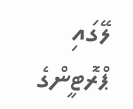ލޭގައި ޕްރޮޓީންގެ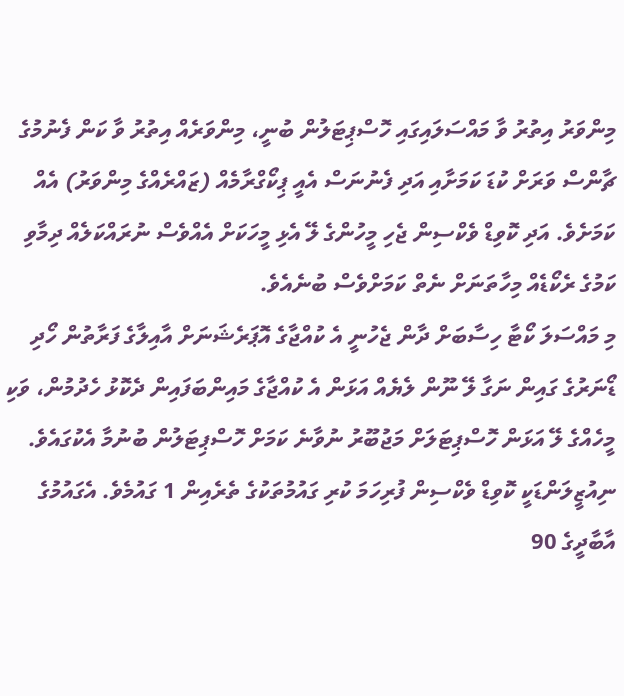މިންވަރު އިތުރު ވާ މައްސަލައިގައި ހޮސްޕިޓަލުން ބުނީ، މިންވަރެއް އިތުރު ވާ ކަން ފެނުމުގެ ޗާންސް ވަރަށް ކުޑަ ކަމަށާއި އަދި ފެނުނަސް އެއީ ޕިކޯގްރާމެއް (ޒައްރެއްގެ މިންވަރު) އެއް ކަމަށެވެ. އަދި ކޮވިޑް ވެކްސިން ޖެހި މީހުންގެ ލޭ އެޅި މީހަކަށް އެއްވެސް ނުރައްކަލެއް ދިމާވި ކަމުގެ ރެކޯޑެއް މިހާތަނަށް ނެތް ކަމަށްވެސް ބުނެއެވެ.
މި މައްސަލަ ކޯޓާ ހިސާބަށް ދާން ޖެހުނީ އެ ކުއްޖާގެ އޮޕަރެޝަނަށް އާއިލާގެ ފަރާތުން ހޯދި ޑޯނަރުގެ ގައިން ނަގާ ލޭ ނޫން ލެޔެއް އަޅަން އެ ކުއްޖާގެ މައިންބަފައިން ދެކޮޅު ހެދުމުން، ވަކި މީހެއްގެ ލޭ އަޅަން ހޮސްޕިޓަލަށް މަޖުބޫރު ނުވާނެ ކަމަށް ހޮސްޕިޓަލުން ބުނުމާ އެކުގައެވެ.
ނިއުޒީލަންޑަކީ ކޮވިޑް ވެކްސިން ފުރިހަމަ ކުރި ގައުމުތަކުގެ ތެރެއިން 1 ގައުމެވެ. އެގައުމުގެ އާބާދީގެ 90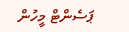ޕަސެންޓް މީހުން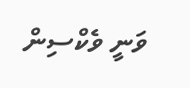ވަނީ ވެކްސިން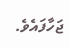ޖަހާފައެވެ.